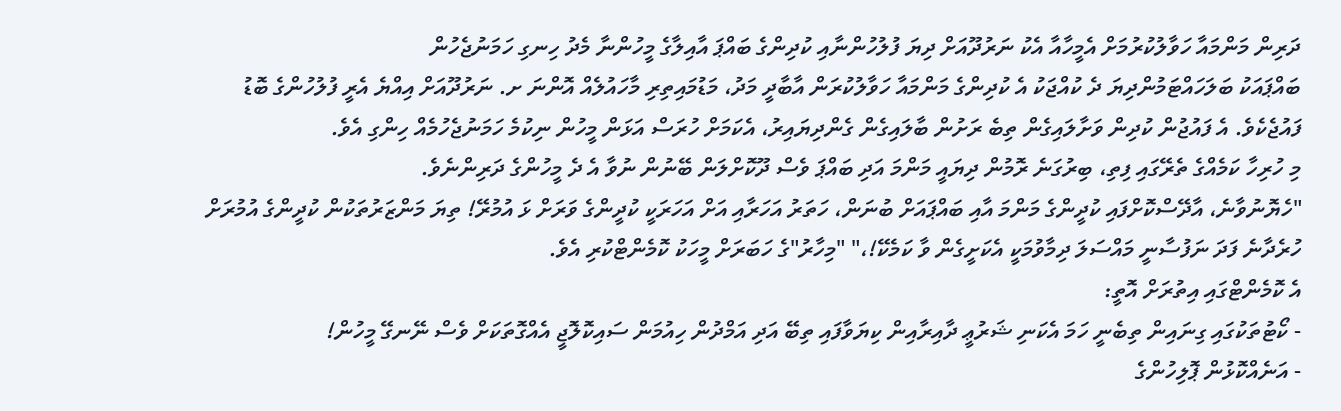ދަރިން މަންމައާ ހަވާލުކުރުމަށް އެމީހާއާ އެކު ނަރުދޫއަށް ދިޔަ ފުލުހުންނާއި ކުދިންގެ ބައްޕަ އާއިލާގެ މީހުންނާ މެދު ހިނގި ހަމަނުޖެހުން
ބައްޕައަކު ބަލަހައްޓަމުންދިޔަ ދެ ކުއްޖަކު އެ ކުދިންގެ މަންމައާ ހަވާލުކުރަން އާބާދީ މަދު، މަޑުމައިތިރި މާހައުލެއް އޮންނަ ށ. ނަރުދޫއަށް އިއްޔެ އެރީ ފުލުހުންގެ ބޮޑު ފައުޖެކެވެ. އެ ފައުޖުން ކުދިން ވަށާލައިގެން ތިބެ ރަށުން ބާލައިގެން ގެންދިޔައިރު، އެކަމަށް ހުރަސް އަޅަން މީހުން ނިކުމެ ހަމަނުޖެހުމެއް ހިންގި އެވެ.
މި ހުރިހާ ކަމެއްގެ ތެރޭގައި ފިތި، ބިރުގަނެ ރޮމުން ދިޔައީ މަންމަ އަދި ބައްޕަ ވެސް ދޫކޮށްލަން ބޭނުން ނުވާ އެ ދެ މީހުންގެ ދަރިންނެވެ.
"ހެޔޮނުވާނެ، އާދޭސްކޮށްފައި ކުދީންގެ މަންމަ އާއި ބައްޕައަށް ބުނަން، ހަތަރު އަހަރާއި އަށް އަހަރަކީ ކުދީންގެ ވަރަށް ޅަ އުމުރޭ! ތިޔަ މަންޒަރުތަކުން ކުދީންގެ އުމުރަށް ހުރެދާނެ ފަދަ ނަފުސާނީ މައްސަލަ ދިމާވުމަކީ އެކަށީގެން ވާ ކަމެކޭ!،" "މިހާރު"ގެ ހަބަރަށް މީހަކު ކޮމެންޓްކުރި އެވެ.
އެ ކޮމެންޓްގައި އިތުރަށް އޮތީ:
- ކޯޓުތަކުގައި ގިނައިން ތިބެނީ ހަމަ އެކަނި ޝަރުޢީ ދާއިރާއިން ކިޔަވާފައި ތިބޭ އަދި އަމްދުން ހިއުމަން ސައިކޮލޮޖީ އެއްގޮތަކަށް ވެސް ނޭނގޭ މީހުން!
- އަނެއްކޮޅުން ޕޮލިހުންގެ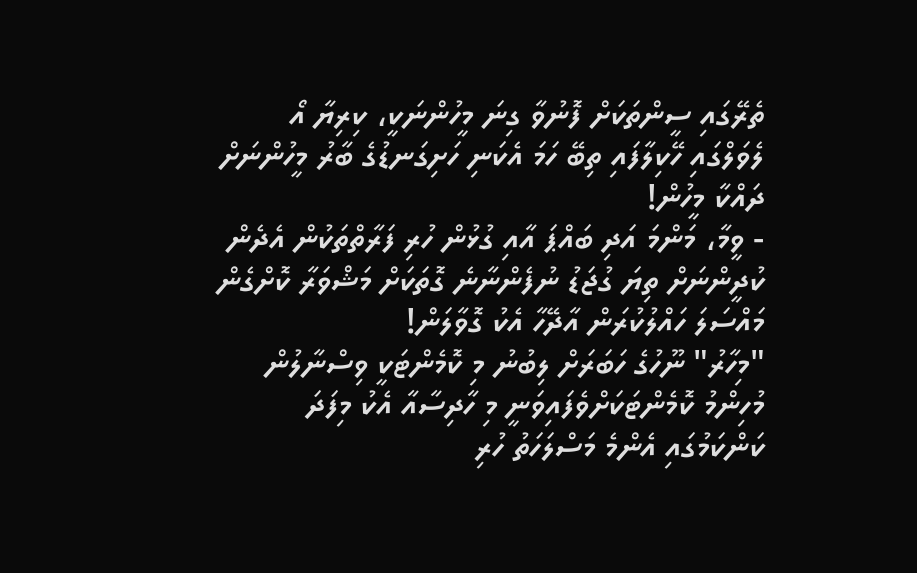ތެރޭގައި ސީންތަކަށް ފޮނުވާ ގިނަ މީހުންނަކީ، ކިރިޔާ އޯ ލެވަލްގައި ހޭކިލާފައި ތިބޭ ހަމަ އެކަނި ހަށިގަނޑުގެ ބާރު މީހުންނަށް ދައްކާ މީހުން!
- ވީމާ، މަންމަ އަދި ބައްޕަ އާއި ގުޅުން ހުރި ފަރާތްތަކުން އެދެން ކުދީންނަށް ތިޔަ ގުޖަޑު ނުފެންނާނެ ގޮތަކަށް މަޝްވަރާ ކޮށްގެން މައްސަލަ ހައްލުކުރަން އާދޭހާ އެކު ގޮވާލަން!
"މިހާރު" ނޫހުގެ ހަބަރަށް ލިބުނު މި ކޮމެންޓަކީ ވިސްނާލުން މުހިންމު ކޮމެންޓަކަށްވެފައިވަނީ މި ހާދިސާއާ އެކު މިފަދަ ކަންކަމުގައި އެންމެ މަސްލަހަތު ހުރި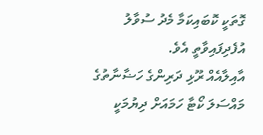ގޮތަކީ ކޮބައިކަމާ މެދު ސުވާލު އުފެދިފައިވާތީ އެވެ.
އާއިލާއެއް ރޫޅި ދަރިންގެ ހަޟާނާތުގެ މައްސަލަ ކޯޓާ ހަމައަށް ދިޔުމަކީ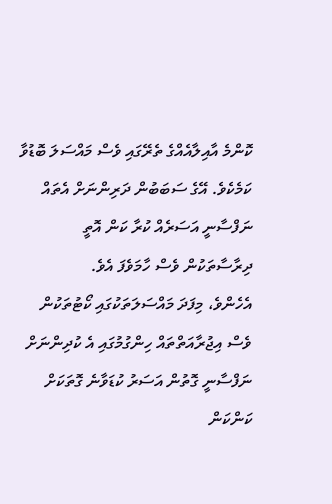ކޮންމެ އާއިލާއެއްގެ ތެރޭގައި ވެސް މައްސަލަ ބޮޑުވާ ކަމެކެވެ. އޭގެ ސަބަބުން ދަރިންނަށް އެތައް ނަފްސާނީ އަސަރެއް ކުރާ ކަން އޮތީ ދިރާސާތަކުން ވެސް ހާމަވެފަ އެވެ.
އެހެންވެ، މިފަދަ މައްސަލަތަކުގައި ކޯޓުތަކުން ވެސް އިޖުރާއަތްތައް ހިންގުމުގައި އެ ކުދިންނަށް ނަފްސާނީ ގޮތުން އަސަރު ކުޑަވާނެ ގޮތަކަށް ކަންކަން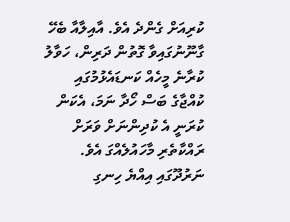ކުރިއަށް ގެންދެ އެވެ. އާއިލާއާ ބެހޭ ގާނޫނުގައިވާ ގޮތުން ދަރިން، ހަވާލު ކުރާނެ މީހެއް ކަނޑައެޅުމުގައި ކުއްޖާގެ ބަސް ހޯދާ ނަމަ، އެކަން ކުރަނީ އެ ކުދިންނަށް ވަރަށް ރައްކާތެރި މާހައުލެއްގަ އެވެ.
ނަރުދޫގައި އިއްޔެ ހިނގި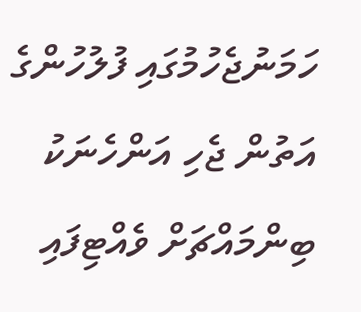ހަމަނުޖެހުމުގައި ފުލުހުންގެ އަތުން ޖެހި އަންހެނަކު ބިންމައްޗަށް ވެއްޓިފައި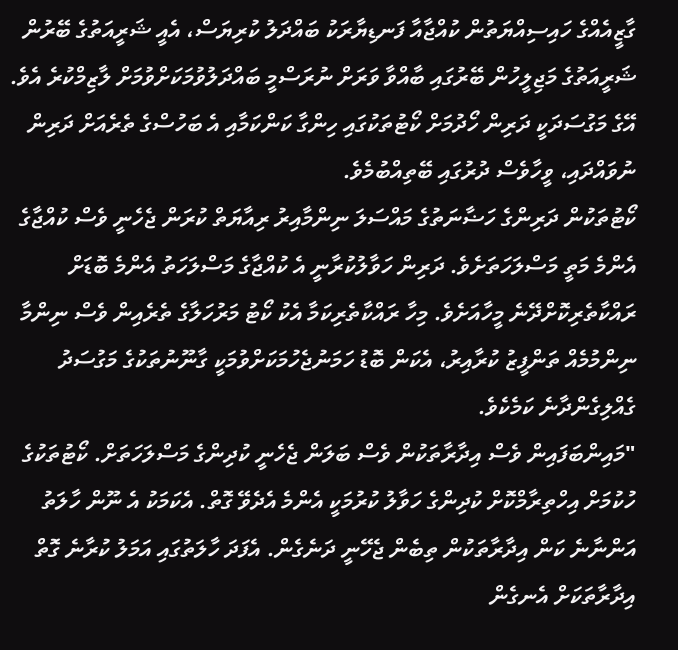ގާޒީއެއްގެ ހައިސިއްޔަތުން ކުއްޖާއާ ފަނޑިޔާރަކު ބައްދަލު ކުރިޔަސް، އެއީ ޝަރީއަތުގެ ބޭރުން ޝަރީއަތުގެ މަޖިލީހުން ބޭރުގައި ބާއްވާ ވަރަށް ނުރަސްމީ ބައްދަލުވުމަކަށްވުމަށް ލާޒިމްކުރެ އެވެ. އޭގެ މަގުސަދަކީ ދަރިން ހޯދުމަށް ކޯޓުތަކުގައި ހިންގާ ކަންކަމާއި އެ ބަހުސްގެ ތެރެއަށް ދަރިން ނުވައްދައި، ވީހާވެސް ދުރުގައި ބޭތިއްބުމެވެ.
ކޯޓުތަކުން ދަރިންގެ ހަޟާނަތުގެ މައްސަލަ ނިންމާއިރު ރިއާޔަތް ކުރަން ޖެހެނީ ވެސް ކުއްޖާގެ އެންމެ މަތީ މަސްލަހަތަށެވެ. ދަރިން ހަވާލުކުރާނީ އެ ކުއްޖާގެ މަސްލަހަތު އެންމެ ބޮޑަށް ރައްކާތެރިކޮށްދޭނެ މީހާއަށެވެ. މިހާ ރައްކާތެރިކަމާ އެކު ކޯޓު މަރުހަލާގެ ތެރެއިން ވެސް ނިންމާ ނިންމުމެއް ތަންފީޒު ކުރާއިރު، އެކަން ބޮޑު ހަމަނުޖެހުމަކަށްވުމަކީ ގާނޫނުތަކުގެ މަގުސަދު ގެއްލިގެންދާނެ ކަމެކެވެ.
"މައިންބަފައިން ވެސް އިދާރާތަކުން ވެސް ބަލަން ޖެހެނީ ކުދިންގެ މަސްލަހަތަށް. ކޯޓުތަކުގެ ހުކުމަށް އިހްތިރާމްކޮށް ކުދިންގެ ހަވާލު ކުރުމަކީ އެންމެ އެދެވޭ ގޮތް. އެކަމަކު އެ ނޫން ހާލަތު އަންނާނެ ކަން އިދާރާތަކުން ތިބެން ޖެހޭނީ ދަނެގެން. އެފަދަ ހާލަތުގައި އަމަލު ކުރާނެ ގޮތް އިދާރާތަކަށް އެނގެން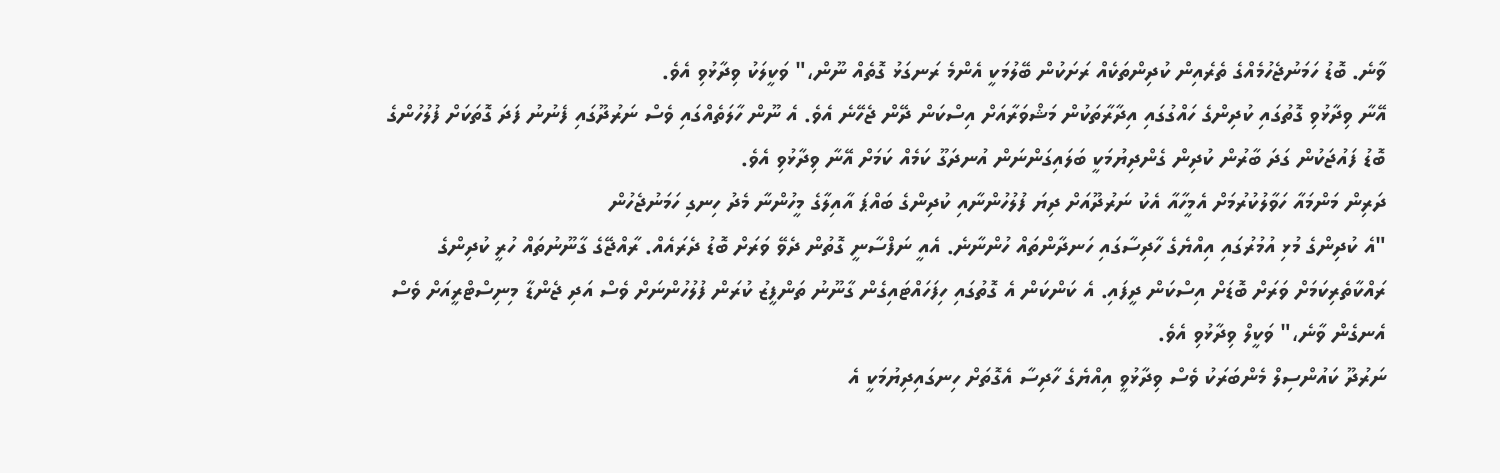ވާނެ. ބޮޑު ހަމަނުޖެހުމެއްގެ ތެރެއިން ކުދިންތަކެއް ރަށަކުން ބޭލުމަކީ އެންމެ ރަނގަޅު ގޮތެއް ނޫން،" ވަކީލަކު ވިދާޅުވި އެވެ.
އޭނާ ވިދާޅުވި ގޮތުގައި ކުދިންގެ ހައްގުގައި އިދާރާތަކުން މަޝްވަރާއަށް އިސްކަން ދޭން ޖެހޭނެ އެވެ. އެ ނޫން ހާލަތެއްގައި ވެސް ނަރުދޫގައި ފެނުނު ފަދަ ގޮތަކަށް ފުލުހުންގެ ބޮޑު ފައުޖަކުން ގަދަ ބާރުން ކުދިން ގެންދިޔުމަކީ ބަލައިގަންނަން އުނދަގޫ ކަމެއް ކަމަށް އޭނާ ވިދާޅުވި އެވެ.
ދަރިން މަންމައާ ހަވާލުކުރުމަށް އެމީހާއާ އެކު ނަރުދޫއަށް ދިޔަ ފުލުހުންނާއި ކުދިންގެ ބައްޕަ އާއިލާގެ މީހުންނާ މެދު ހިނގި ހަމަނުޖެހުން
"އެ ކުދިންގެ މުޅި އުމުރުގައި އިއްޔެގެ ހާދިސާގައި ހަނދާންތައް ހުންނާނެ. އެއީ ނަފްސާނީ ގޮތުން ދެވޭ ވަރަށް ބޮޑު ދެރައެއް. ރާއްޖޭގެ ގާނޫނުތައް ހުރީ ކުދިންގެ ރައްކާތެރިކަމަށް ވަރަށް ބޮޑަށް އިސްކަން ދީފައި. އެ ކަންކަން އެ ގޮތުގައި ހިފަހައްޓައިގެން ގާނޫނު ތަންފީޒު ކުރަން ފުލުހުންނަށް ވެސް އަދި ޖެންޑާ މިނިސްޓްރީއަށް ވެސް އެނގެން ވާނެ،" ވަކީލް ވިދާޅުވި އެވެ.
ނަރުދޫ ކައުންސިލް މެންބަރަކު ވެސް ވިދާޅުވީ އިއްޔެގެ ހާދިސާ އެގޮތަށް ހިނގައިދިޔުމަކީ އެ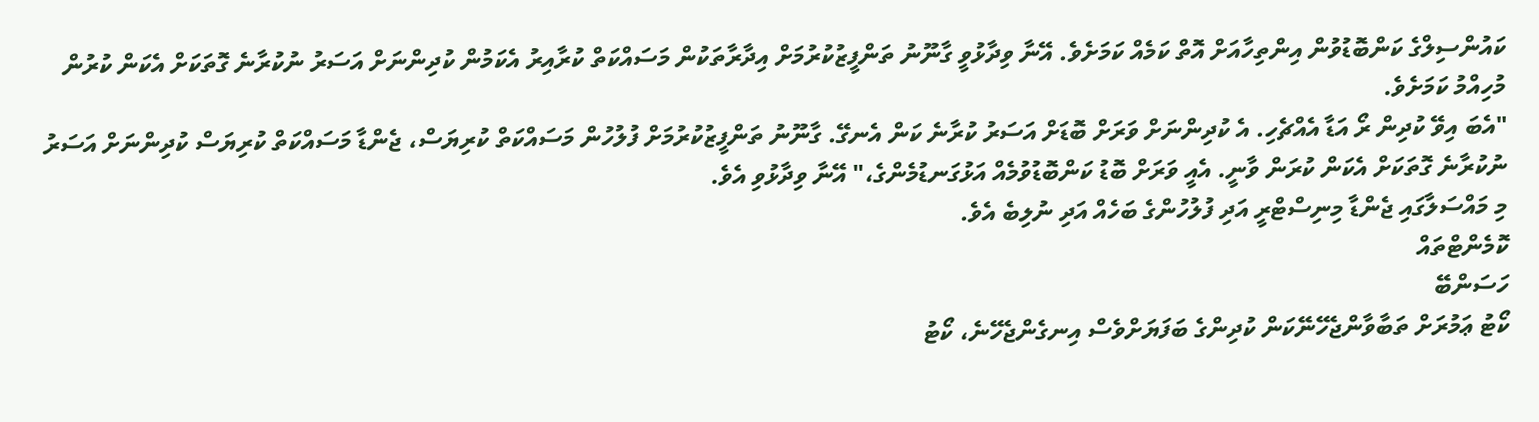ކައުންސިލްގެ ކަންބޮޑުވުން އިންތިހާއަށް އޮތް ކަމެއް ކަމަށެވެ. އޭނާ ވިދާޅުވީ ގާނޫނު ތަންފީޒުކުރުމަށް އިދާރާތަކުން މަސައްކަތް ކުރާއިރު އެކަމުން ކުދިންނަށް އަސަރު ނުކުރާނެ ގޮތަކަށް އެކަން ކުރުން މުހިއްމު ކަމަށެވެ.
"އެބަ އިވޭ ކުދިން ރޯ އަޑާ އެއްޗެހި. އެ ކުދިންނަށް ވަރަށް ބޮޑަށް އަސަރު ކުރާނެ ކަން އެނގޭ. ގާނޫނު ތަންފީޒުކުރުމަށް ފުލުހުން މަސައްކަތް ކުރިޔަސް، ޖެންޑާ މަސައްކަތް ކުރިޔަސް ކުދިންނަށް އަސަރު ނުކުރާނެ ގޮތަކަށް އެކަން ކުރަން ވާނީ. އެއީ ވަރަށް ބޮޑު ކަންބޮޑުވުމެއް އަޅުގަނޑުމެންގެ،" އޭނާ ވިދާޅުވި އެވެ.
މި މައްސަލާގައި ޖެންޑާ މިނިސްޓްރީ އަދި ފުލުހުންގެ ބަހެއް އަދި ނުލިބެ އެވެ.
ކޮމެންޓްތައް
ހަސަންބޭ
ކޯޓު ޢަމުރަށް ތަބާވާންޖެހޭނޭކަން ކުދިންގެ ބަފަޔަށްވެސް އިނގެންޖެހޭނެ، ކޯޓު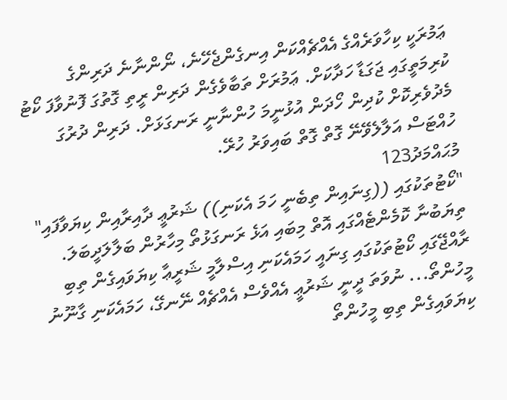ޢަމުރަކީ ކިހާވަރެއްގެ އެއްޗެއްކަން އިނގެންޖެހޭނެ، ނޯންނާނެ ދަރިންގެ ކުރިމަތީގައި ޖަގަޑާ ހަދާކަށް. ޢަމުރަށް ތަބާވެގެން ދަރިން ރީތި ގޮތުގަ ފޮނުވާފަ ކޯޓު މެދުވެރިކޮށް ކުދިން ހޯދަން އުޅުނީމަ ހުންނާނީ ރަނގަޅަށް. ދަރިން ދުރުގަ ހުއްޓަސް އަލާލެވޭނޭ ގޮތް ގޮތް ބައިވަރު ހުރޭ.
މުޙައްމަދު123
"ކޯޓުތަކުގައި ((ގިނައިން ތިބެނީ ހަމަ އެކަނި)) ޝަރުޢީ ދާއިރާއިން ކިޔަވާފައި" ތިޔަބުނާ ކޮމެންޓެއްގައި އޮތް މިބައި އަޅެ ރަނގަޅުތޯ މިހާރުން ބަލާލަދީބަލަ. ރާއްޖޭގައި ކޯޓުތަކުގައި ގިނައީ ހަމައެކަނި އިސްލާމީ ޝަރީޢާ ކިޔަވައިގެން ތިބި މީހުންތޯ... ނުވަތަ ދީނީ ޝަރުޢީ އެއްވެސް އެއްޗެއް ނޭނގޭ، ހަމައެކަނި ގާނޫނު ކިޔަވައިގެން ތިބި މީހުންތޯ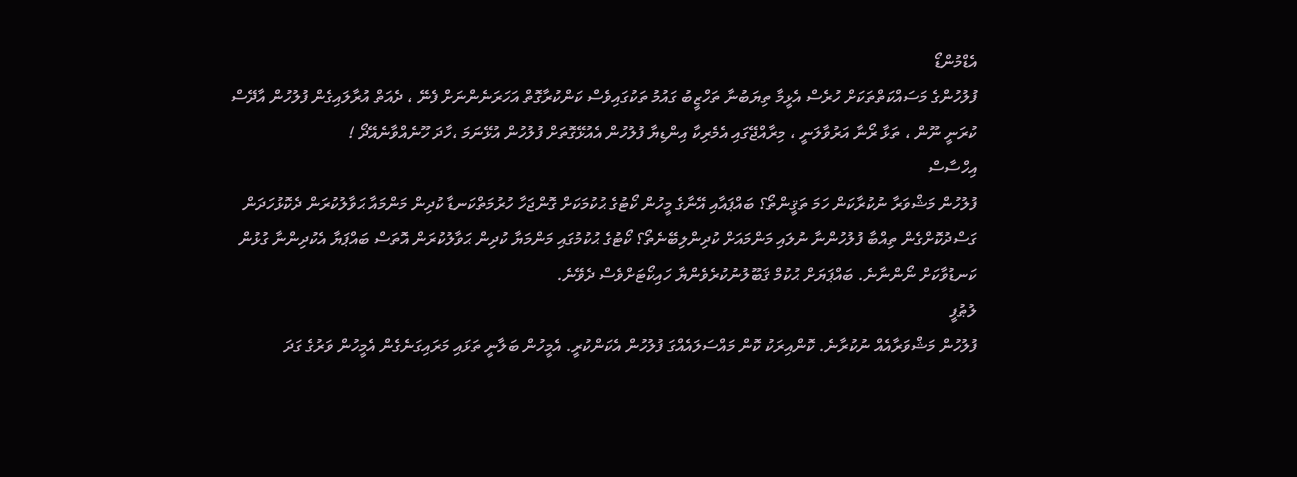އެޑްމުންޑޯ
ފުލުހުންގެ މަސައްކަތްތަކަށް ހުރެސް އެޅީމާ ތިޔަބުނާ ތަހްޒީބު ގައުމު ތަކުގައިވެސް ކަންކުރާގޮތް އަހަރަނެންނަށް ފެނޭ ، ދެއަތް އުރާލައިގެން ފުލުހުން އާދޭސް ކުރަނީ ނޫން ، ތަޅާ ރޯނާ އަރުވާލަނީ ، މިރާއްޖޭގައި އެމެރިކާ އިންޑިޔާ ފުލުހުން އެއުޅޭގޮތަށް ފުލުހުން އުޅޭނަމަ ،ހާދަ ހޫނެއްވާނެއޭދޯ !
އިހްސާސް
ފުލުހުން މަޝްވަރާ ނުކުރާކަން ހަމަ ތަޤީންތޯ؟ ބައްޕައާއި އޭނާގެ މީހުން ކޯޓުގެ ޙުކުމަކަށް ގޮންޖަހާ ހުރުމަތްކަނޑާ ކުދިން މަންމައާ ޙަވާލުކުރަން ދެކޮޅުހަދަން ގަސްދުކޮށްގެން ތިއްބާ ފުލުހުންނާ ނުލައި މަންމައަށް ކުދިންލިބޭނެތޯ؟ ކޯޓުގެ ޙުކުމުގައި މަންމަޔާ ކުދިން ޙަވާލުކުރަން އޮތަސް ބައްޕަޔާ އެކުދިންނާ ގުޅުން ކަނޑުވާކަށް ނޯންނާނެ. ބައްޕަޔަށް ޙުކުމް ޤަބޫލުނުކުރެވެންޔާ ހައިކޯޓަށްވެސް ދެވޭނެ.
ލުޠުފީ
ފުލުހުން މަޝްވަރާއެއް ނުކުރާނެ. ކޮންއިރަކު ކޮން މައްސަލައެއްގަ ފުލުހުން އެކަންކުރީ. އެމީހުން ބަލާނީ ތަޅައި މަރައިގަނެގެން އެމީހުން ވަރުގެ ގަދަ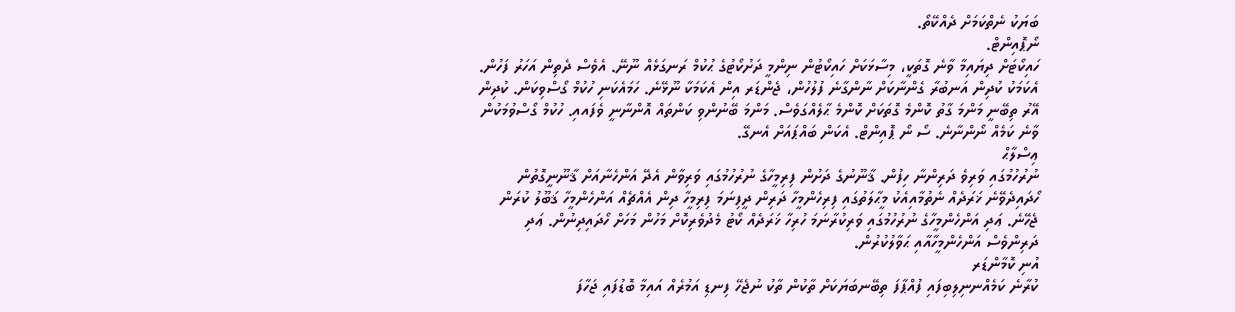ބަޔަކު ނެތްކަމަށް ދެއްކޭތޯ.
ނޯޕޮއިންޓް.
ހައިކޯޓަށް ދިޔައިމާ ވާނެ ގޮތަކީ، މިސާޅަކަށް ހައިކޯޓުން ނިންމީ ދަށުކޯޓުގެ ޙުކުމް ރަނގަޅެއް ނޫނޭ. އެވެސް ދެތިން އަހަރު ފަހުން. އެކަމަކު ކުދިން އަނބުރާ ގެންނާކަށް ނާންގާނެ ފުލުހުން، ޖެންޑަރ އިން އެކަމަކާ ނޫޅޭނެ. ހަމައެކަނި ހުކުމް ގޯސްވިކަން. ކުދިން އޭރު ތިބޭނީ މަންމަ ގާތު ކޮންމެ ގޮތަކަށް ކޮންމެ ޙާލެއްގަވެސް. މަންމަ ބޭނުންވި ކަންތައް އޮންނާނީ ވެފައއި. ހުކުމް ގޯސްވުމަކުން ވާނެ ކަމެއް ނޯންނާނެ. ސޯ ނޯ ޕޮއިންޓް. އެކަން ބައްޕައަށް އެނގޭ.
ޢިސްލާޙް
ނުރުހުމުގައި ވަރިވެ ދަރިންނާ ހިފުން. ޤާނޫނުގެ ދަށުން ފިރިމީހާގެ ނުރުހުމުގައި ވަރިވާން އެދޭ އަންހެނާއަށް ޤާނޫނީގޮތުން ހޯދައިދެވޭނެ ޚަރަދެއް ނެތުމާއިއެކު މީޙާލަތުގައި ފިރިހެންމީހާ ދަރިން ދީފިނަމަ ފިރިމީހާ ދިން އެއްޗެއް އަންހެންމީހާ ޤަބޫލު ކުރަން ޖެހޭނެ. ޢަދި އަންހެންމީހާގެ ނުރުހުމުގައި ވަރިކުރާނަމަ ހުރިހާ ޚަރަދެއް ކޯޓު މެދުވެރިކޮށް މަހުން މަހަށް ހޯދައިދިނުން. ޢަދި ދަރިންވެސް އަންހެންމީހާއާއި ޙަވާލުކުރުން.
އުނި ކޮމާންޑަރ
ކުރާނެ ކަމެއްނނިލިބިފައި ފުއްޕާފަ ތިބޭނބަޔަކަށް ތާކުން ތާކު ނުޖެހޭ ފިނޑި އަމުރެއް އައިމާ ބޮޑުފައި ޖަހާފަ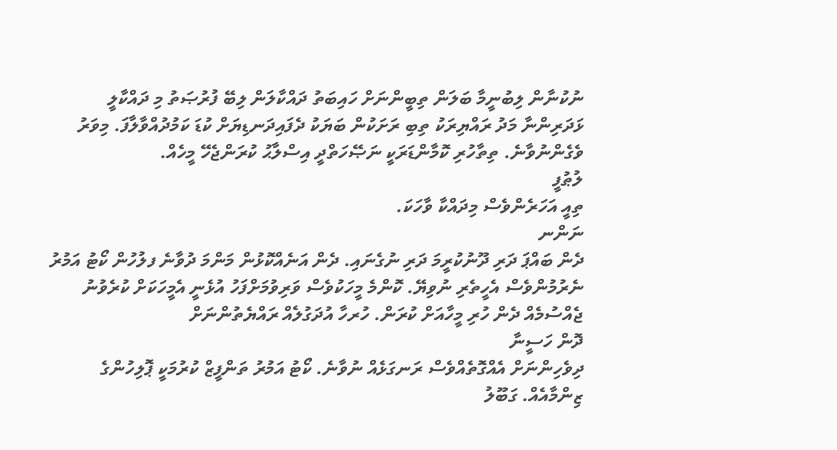ނުކުނާން ލިބުނީމާ ބަލަން ތިބީންނަށް ހައިބަތު ދައްކާލަން ލިބޭ ފުރުޞަތު މި ދައްކާލީ ޅަދަރިންނާ މަދު ރައްޔިރަކު ތިބި ރަށަކުން ބަޔަކު ދެފައިދަނޑިޔަށް ކުޑަ ކަމުދުއްވާލާފަ. މިވަރު ވެގެންނުވާނެ. ތިތާހުރި ކޮމާންޑަރަކީ ނަޞޭހަތްދީ އިސްލާޙު ކުރަންޖެހޭ މީހެއް.
ލުޠުފީ
ތިއީ އަހަރެންވެސް މިދައްކާ ވާހަކަ.
ނަންނ
ދެން ބައްޕަ ދަރި ދޫނުކުރީމަ ދަރި ނުގެނައި. ދެން އަނެއްކޮޅުން މަންމަ ދުވާނެ ފލުހުން ކޯޓު އަމުރު ނެރުމުންވެސް އެހީތެރި ނުވިޔޭ. ކޮންމެ މީހަކުވެސް ވަރިވުމަށްފަހު އުޅެނީ އެމީހަކަށް ކުރެވުނު ޖެއްސުމެއް ދެން ހުރި މީހާއަށް ކުރަން. ހުރހާ އުދަގުލެއް ރައްޔެތުންނަށް
ދޮން ހަސީނާ
ދިވެހިންނަށް އެއްގޮތެއްވެސް ރަނގަޅެއް ނުވާނެ. ކޯޓު އަމުރު ތަންފީޒް ކުރުމަކީ ޕޮލިހުންގެ ޒިންމާއެއް. ގަބޫލު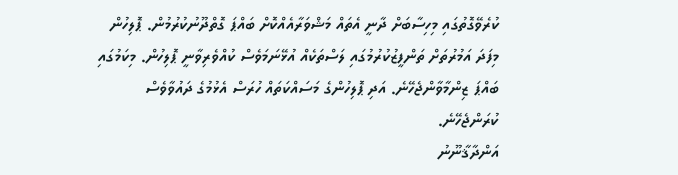ކުރެވޭގޮތުގައި މިހިސާބަށް ދާނީ އެތައް މަޝްވަރާއެއްކޮށް ބައްޕަ ގޮތްދޫނުކުރުމުން. ޕޮލިހުން މިފަދަ އަމުރުތަށް ތަންފީޒުކުރުމުގައި ލަސްތަކެއް އުޅޭނަމަވެސް ކުއްވެރިވާނީ ޕޮލިހުން. މިކަމުގައި ބައްޕަ ޒިންމާވާންޖެހޭނެ. އަދި ޕޮލިހުންގެ މަސައްކަތައް ހުރަސް އެޅުމުގެ ދައުވާވެސް ކުރަންޖެހޭނެ.
އަންދާޤާނޫނު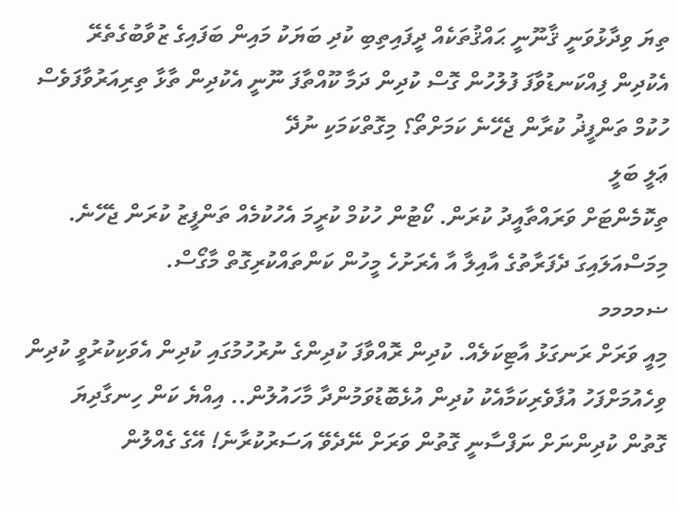ތިޔަ ވިދާޅުވަނީ ޤާނޫނީ ޙައްޤުތަކެއް ދީފައިތިބި ކުދި ބަޔަކު މައިން ބަފައިގެ ޒުވާބުގެތެރޭ އެކުދިން ފިއްކަނޑުވާފަ ފުލުހުން ގޮސް ކުދިން ދަމާ ކޫއްތާފަ ނޫނީ އެކުދިން ތާޅާ ތިރިއަރުވާފަވެސް ހުކުމް ތަންފީޛު ކުރާން ޖެހޭނެ ކަމަށްތޯ؟ މިގޮތްކަމަކި ނުދޭ
ޢަލީ ބަލީ
ތިކޮމެންޓަށް ވަރައްތާއީދު ކުރަން. ކޯޓުން ހުކުމް ކުރީމަ އެހުކުމެއް ތަންފީޒު ކުރަން ޖެހޭނެ. މިމަސްއަލައިގަ ދެފަރާތުގެ އާއިލާ އާ އެރަށުހެ މީހުން ކަންތައްކުރިގޮތް މާގޯސް.
ޟމމމމ
މިއީ ވަރަށް ރަނގަޅު އާޓިކަލެއް. ކުދިން ރޮއްވާފަ ކުދިންގެ ނުރުހުމުގައި ކުދިން އެވަކިކުރުވީ ކުދިން ވިހެއުމަށްފަހު އުފާވެރިކަމާއެކު ކުދިން އުޅެބޮޑުވަމުންދާ މާހައުލުން.. އިއްޔެ ކަން ހިނގާދިޔަ ގޮތުން ކުދިންނަށް ނަފްސާނީ ގޮތުން ވަރަށް ނޭދެވޭ އަސަރުކުރާނެ! އޭގެ ގެއްލުން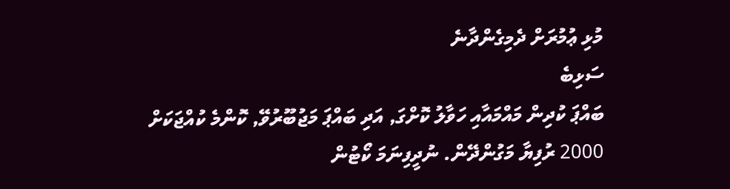މުޅި ޢުމުރަށް ދެމިގެންދާނެ
ސަޅިބެ
ބައްޕަ ކުދިން މައްމައާއި ހަވާލު ކޮށްގަ, އަދި ބައްޕަ މަޖުބޫރުވޭ, ކޮންމެ ކުއްޖަކަށް 2000 ރުފިޔާ މަގުންދޭން. ނުދީފިނަމަ ކޯޓުން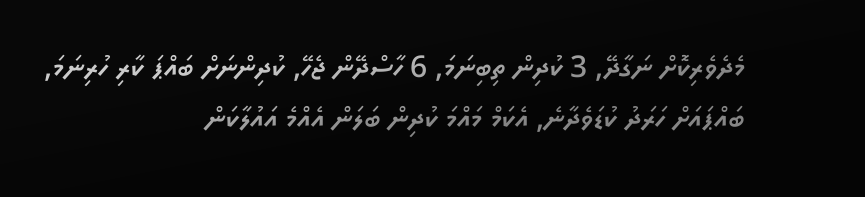މެދެވެރިކޮށް ނަގާދޭ, 3 ކުދިން ތިބިނަމަ, 6 ހާސްދޭން ޖެހޭ, ކުދިންނަށް ބައްޕަ ކާރި ހުރިނަމަ, ބައްޕައަށް ހަރަދު ކުޑަވެދާނެ, އެކަމް މައްމަ ކުދިން ބަލަން އެއްމެ އައުލާކަން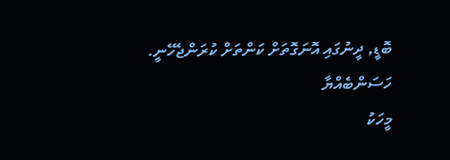ބޮޑީ, ދީނުގައި އޮނަގޮތަށް ކަންތަށް ކުރަންޖެހޭނީ.
ހަސަންބެއްޔާ
މީހަކު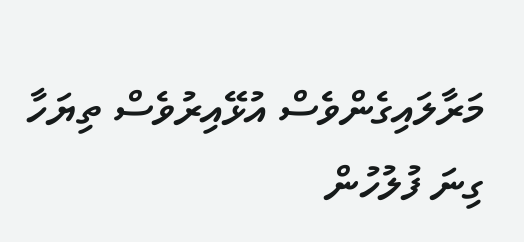މަރާލައިގެންވެސް އުޅޭއިރުވެސް ތިޔަހާ ގިނަ ފުލުހުން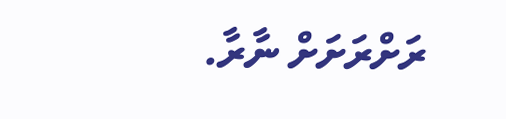ރަށްރަށަށް ނާރާ.